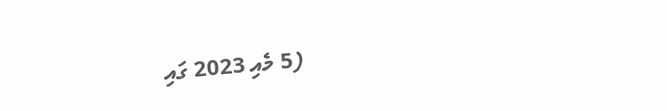(5 މެއި 2023 ގައި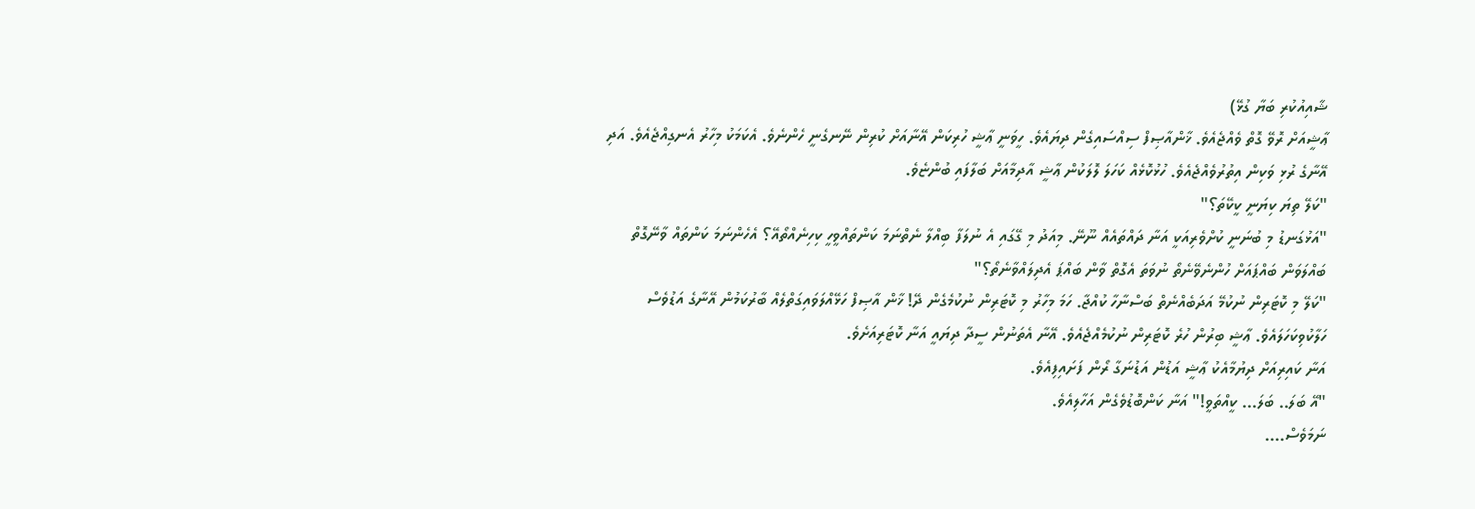ޝާއިއުކުރި ބަޔާ ގުޅޭ)
ޢާޝީއަށް ރޮވޭ ގޮތް ވެއްޖެއެވެ. ޚާންއާޞިފް ސިއްސައިގެން ދިޔައެވެ. ހީވަނީ ޢާޝީ ހުރިކަން އޭނާއަށް ކުރިން ނޭނގެނީ ހެންނެވެ. އެކަމަކު މިހާރު އެނގިއްޖެއެވެ. އަދި އޭނާގެ ރުޅި ވަކިން އިތުރުވެއްޖެއެވެ. ހުޅުކޮޅެއް ކަހަލަ ލޮލަކުން ޢާޝީ އާދިމާއަށް ބަލާފައި ބުންޏެވެ.
"ކަލޭ ތިޔަ ކިޔަނީ ކީކޭތަ؟"
"އަޅުގަނޑު މި ބުނަނީ ކުށްވެރިއަކީ އަނާ ދައްތައެއް ނޫނޭ. މިއަދު މި ގޭގައި އެ ނުލަފާ ބިއްލާ ނެތްނަމަ ކަންތައްވީހީ ކިހިނެއްތޯއޭ؟ އެހެންނަމަ ކަންތައް ވާނޭގޮތް ބައްލަވަން ބައްޕައަށް ހުންނެވޭނެތޯ ނުވަތަ އެގޮތް ވާން ބައްޕަ އެދިލައްވާނެތޯ؟"
"ކަލޭ މި ކޮޓަރިން ނުކުމޭ އަދަބެއްނެތް ބަސްނާހާ ކުއްޖާ. ހަމަ މިހާރު މި ކޮޓަރިން ނުކުމެގެން ދޭ! ޚާން އާޞިފް ހަޅޭއްލަވައިގަތްލެއް ބާރުކަމުން އޭނާގެ އަޑުވެސް ހަލާކުވިކަހަލައެވެ. ޢާޝީ ބިރުން ހުރެ ކޮޓަރިން ނުކުމެއްޖެއެވެ. އޭނާ އެތަނުން ސީދާ ދިޔައީ އަނާ ކޮޓަރިއަށެވެ.
އަނާ ކައިރިއަށް ދިޔުމާއެކު ޢާޝީ އަޑުން އަޑުނަގާ ރޯން ފަށައިފިއެވެ.
"އޭ ބަލަ.. ބަލަ... ކީއްތަވީ!" އަނާ ކަންބޮޑުވެގެން އަހާލިއެވެ.
ނަމަވެސް....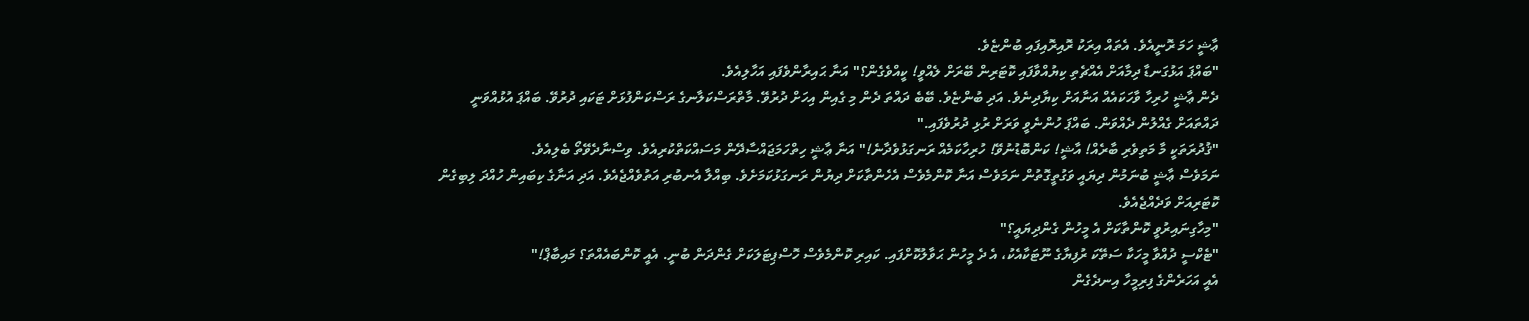ޢާޝީ ހަމަ ރޮނީއެވެ. އެތައް އިރަކު ރޮއިރޮއިފައި ބުންޏެވެ.
"ބައްޕަ އަޅުގަނޑާ ދިމާއަށް އެއްޗެތި ކިޔުއްވާފައި ކޮޓަރިން ބޭރަށް ލެއްވީ! ކީއްވެގެން؟" އަނާ ޙައިރާންވެފައި އަހާލިއެވެ.
ދެން ޢާޝީ ހުރިހާ ވާހަކައެއް އަނާއަށް ކިޔާދިނެވެ. އަދި ބުންޏެވެ. ބޭބެ ދައްތަ ދެން މި ގެއިން އިހަށް ދުރުވޭ. މާތްރަސްކަލާނގެ ރަސްކަންފުޅަށް ޓަކައި ދުރުވޭ. ބައްޕަ އުޅުއްވަނީ ދައްތައަށް ގެއްލުން ދެއްވަން. ބައްޕަ ހުންނެވީ ވަރަށް ރުޅި ދުރުވެފައި."
"ޤުދުރަތަކީ މާ މަތިވެރި ބާރެއް! އާޝީ! ކަންބޮޑުނުވޭ! ހުރިހާކަމެއް ރަނގަޅުވެދާނެ!" އަނާ ޢާޝީ ހިތްހަމަޖައްސާދޭން މަސައްކަތްކުރިއެވެ. ވިސްނާދެވޭތޯ ބެލިއެވެ.
ނަމަވެސް ޢާޝީ ބުނަމުން ދިޔައީ ވަގުތީގޮތުން ނަމަވެސް އަނާ ކޮންމެވެސް އެހެންތާކަށް ދިޔުން ރަނގަޅުކަމަށެވެ. ބިއްލާ އެނބުރި އަތުވެއްޖެއެވެ. އަދި އަނާގެ ކިބައިން ހުއްދަ ލިބިގެން ކޮޓަރިއަށް ވަދެއްޖެއެވެ.
"މިހާގިނައިރުވީ ކޮންތާކަށް އެ މީހުން ގެންދިޔައީ؟"
"ޓެކްސީ ދުއްވާ މީހަކާ ސަތޭކަ ރުފިޔާގެ ނޫޓަކާއެކު، އެ ދެ މީހުން ޙަވާލުކޮށްފައި. ކައިރި ކޮންމެވެސް ހޮސްޕިޓަލަކަށް ގެންދަން ބުނީ. އެއީ ކޮންބައެއްތަ؟ މައިބާޕް!"
އެއީ އަހަރެންގެ ފިރިމީހާ އިނދެގެން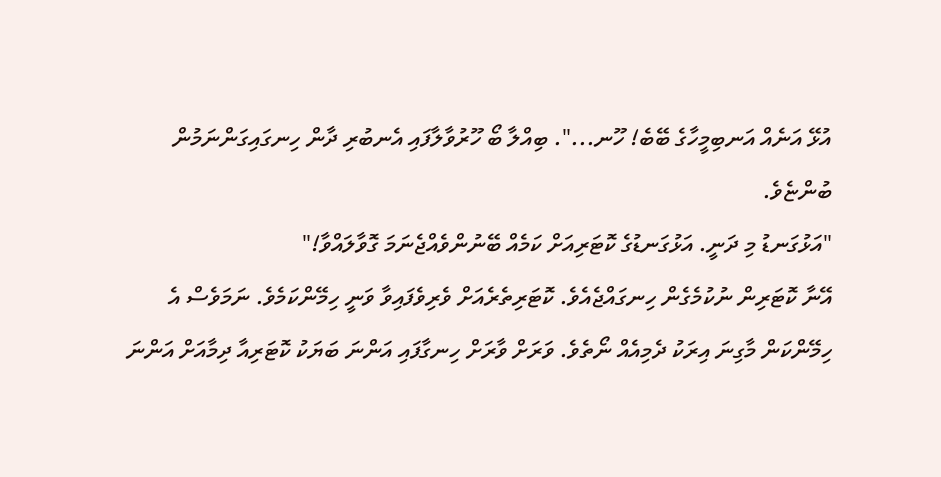އުޅޭ އަނެއް އަނބިމީހާގެ ބޭބެ! ހޫނ...". ބިއްލާ ބޯ ހޫރުވާލާފައި އެނބުރި ދާން ހިނގައިގަންނަމުން ބުންޏެވެ.
"އަޅުގަނޑު މި ދަނީ. އަޅުގަނޑުގެ ކޮޓަރިއަށް ކަމެއް ބޭނުންވެއްޖެނަމަ ގޮވާލައްވާ!"
އޭނާ ކޮޓަރިން ނުކުމެގެން ހިނގައްޖެއެވެ. ކޮޓަރިތެރެއަށް ވެރިވެފައިވާ ވަނީ ހިމޭންކަމެވެ. ނަމަވެސް އެ ހިމޭންކަން މާގިނަ އިރަކު ދެމިއެއް ނޯތެވެ. ވަރަށް ވާރަށް ހިނގާފައި އަންނަ ބަޔަކު ކޮޓަރިއާ ދިމާއަށް އަންނަ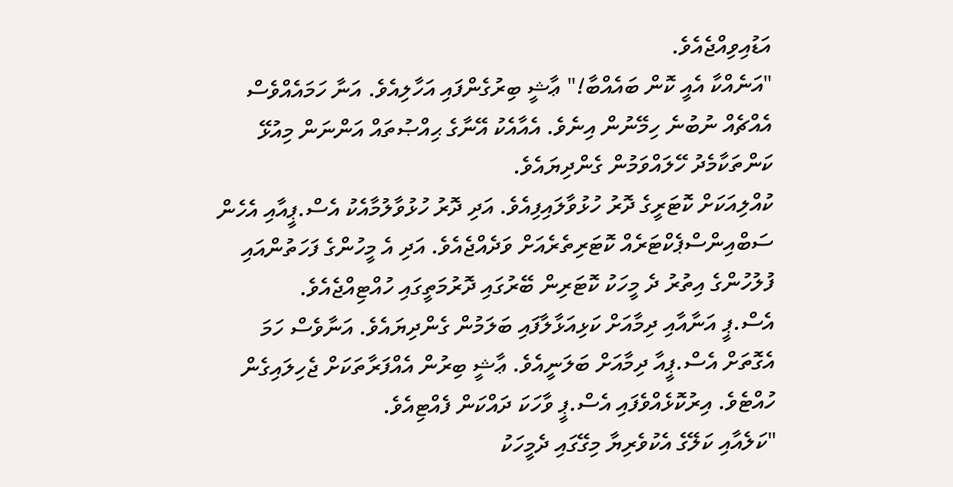އަޑުއިވިއްޖެއެވެ.
"އަނެއްކާ އެއީ ކޮން ބައެއްބާ!" ޢާޝީ ބިރުގެންފައި އަހާލިއެވެ. އަނާ ހަމައެއްވެސް އެއްޗެއް ނުބުނެ ހިމޭނުން އިނެވެ. އެއާއެކު އޭނާގެ ޙިއްޞުތައް އަންނަން މިއުޅޭ ކަންތަކާމެދު ހޭލައްވަމުން ގެންދިޔައެވެ.
ކުއްލިއަކަށް ކޮޓަރީގެ ދޮރު ހުޅުވާލައިފިއެވެ. އަދި ދޮރު ހުޅުވާލުމާއެކު އެސް.ޕީއާއި އެހެން ސަބްއިންސްޕެކްޓަރެއް ކޮޓަރިތެރެއަށް ވަދެއްޖެއެވެ. އަދި އެ މީހުންގެ ފަހަތުންއައި ފުލުހުންގެ އިތުރު ދެ މީހަކު ކޮޓަރިން ބޭރުގައި ދޮރުމަތީގައި ހުއްޓިއްޖެއެވެ.
އެސް.ޕީ އަނާއާއި ދިމާއަށް ކަޅިއަޅާލާފައި ބަލަމުން ގެންދިޔައެވެ. އަނާވެސް ހަމަ އެގޮތަށް އެސް.ޕީއާ ދިމާއަށް ބަލަނީއެވެ. ޢާޝީ ބިރުން އެއްފަރާތަކަށް ޖެހިލައިގެން ހުއްޓެވެ. އިރުކޮޅެއްވެފައި އެސް.ޕީ ވާހަކަ ދައްކަން ފެއްޓިއެވެ.
"ކަލެއާއި ކަލޭގެ އެކުވެރިޔާ މިގޭގައި ދެމީހަކު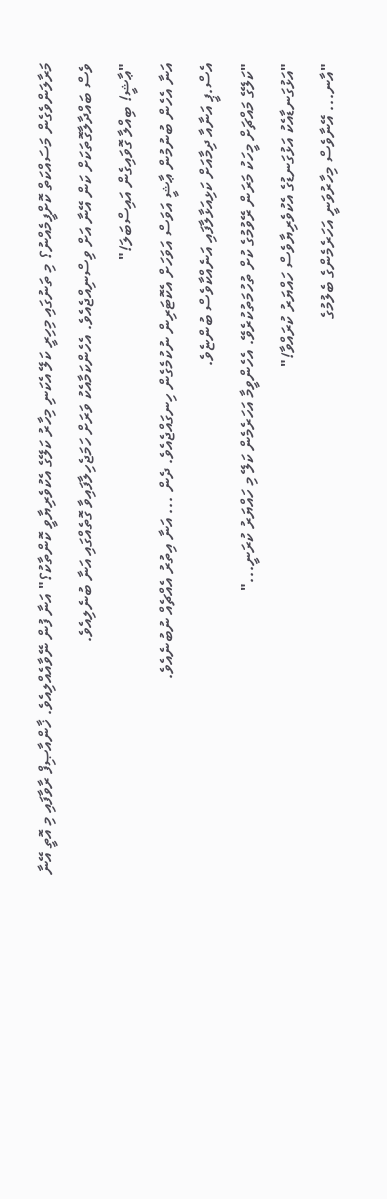މަރާލަންވެގެން މަސައްކަތް ކޮށްފީމެއްނު؟ މި ތަނުގައި މިހިރީ ކަލޭ އެކަނި މިހާރު ކަލޭގެ އެކުވެރިޔާވީ ކޮންތާކު؟" އަނާ ފުން ނޭވާއެއްލިއެވެ. ޚާންއާޞިފް ރާވާފައި މި އޮތީ އޭނާ ވެސް ބައްދާލާގޮތަކަށް ކަން އޭނާ އަށް ވިސްނިއްޖެއެވެ. އެހެންކަމާއެކު ވަރަށް ހަމަޖެހިލާފައިވާ ގޮތެއްގައި އަނާ ބުނެލިއެވެ.
"ޢާޝީ! ބިއްލާ ގޮވައިގެން އައިސްބަލަ!"
އަނާ އެހެން ބުނުމުން ޢާޝީ އަވަސް އަވަހަށް އެކޮޓަރިން ނުކުމެގެން ހިނގައްޖެއެވެ. ދެން ... އަނާ އިތުރު އެއްޗެއް ނުބުނެއެވެ.
އެސް.ޕީ އަނާއާ ދިމާއަށް ކަޅިއަޅާލާފައި އަނެއްކާވެސް ބުންޏެވެ.
"ކަލޭގެ މައްޗަށް މީހަކު މަރަން ރޭވުމުގެ ކުށް ތުހުމަތުކުރެވޭ. އެހެންވީމާ އަހަރެމެން ކަލޭ މި ހައްޔަރު ކުރަނީ..."
"އަޅުގަނޑާއެކު އަޅުގަނޑުގެ އެކުވެރިޔާވެސް ހައްޔަރު ކުރައްވާ!"
"އާނ... އޭނާވެސް މިހާރުވަނީ އަހަރެމެންގެ ބެލުމުގެ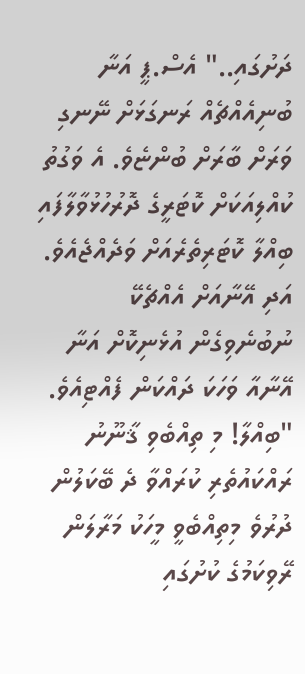ދަށުގައި.." އެސް.ޕީ އަނާ ބުނިއެއްޗެއް ރަނގަޅަށް ނޭނގި ވަރަށް ބާރަށް ބުންޏެވެ. އެ ވަގުތު ކުއްލިއަކަށް ކޮޓަރީގެ ދޮރުހުޅުވާލާފައި ބިއްލާ ކޮޓަރިތެރެއަށް ވަދެއްޖެއެވެ. އަދި އޭނާއަށް އެއްޗެކޭ ނުބުނެވިގެން އުޅެނިކޮށް އަނާ އޭނާއާ ވަހަކަ ދައްކަން ފެއްޓިއެވެ.
"ބިއްލާ! މި ތިއްބެވި ޤާނޫނު ރައްކައުތެރި ކުރައްވާ ދެ ބޭކަލުން ދުރުވެ މިތިއްބެވީ މީހަކު މަރާލަން ރޭވިކަމުގެ ކުށުގައި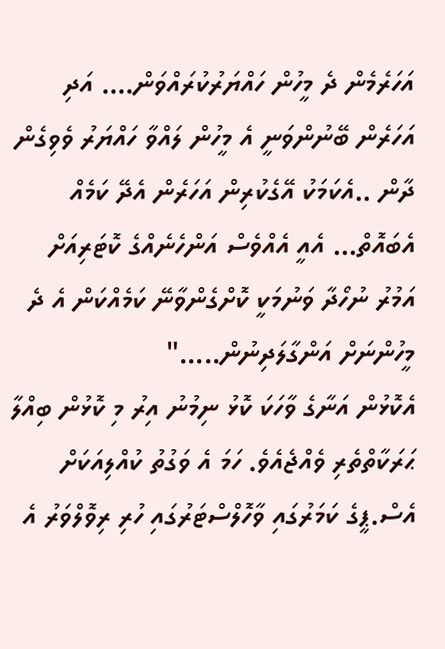އަހަރެމެން ދެ މީހުން ހައްޔަރުކުރައްވަން.... އަދި އަހަރެން ބޭނުންވަނީ އެ މީހުން ލައްވާ ހައްޔަރު ވެވިގެން ދާން ..އެކަމަކު އޭގެކުރިން އަހަރެން އެދޭ ކަމެއް އެބައޮތް... އެއީ އެއްވެސް އަންހެނެއްގެ ކޮޓަރިއަށް އަމުރު ނުހޯދާ ވަނުމަކީ ކޮށްގެންވާނޭ ކަމެއްކަން އެ ދެ މީހުންނަށް އަންގާލަދިނުން....."
އެކޮޅުން އަނާގެ ވާހަކަ ކޮޅު ނިމުނު އިރު މި ކޮޅުން ބިއްލާ ޙަރަކާތްތެރި ވެއްޖެއެވެ. ހަމަ އެ ވަގުތު ކުއްލިއަކަށް އެސް.ޕީގެ ކަމަރުގައި ވާހޮލްސްޓަރުގައި ހުރި ރިވޮލްވަރު އެ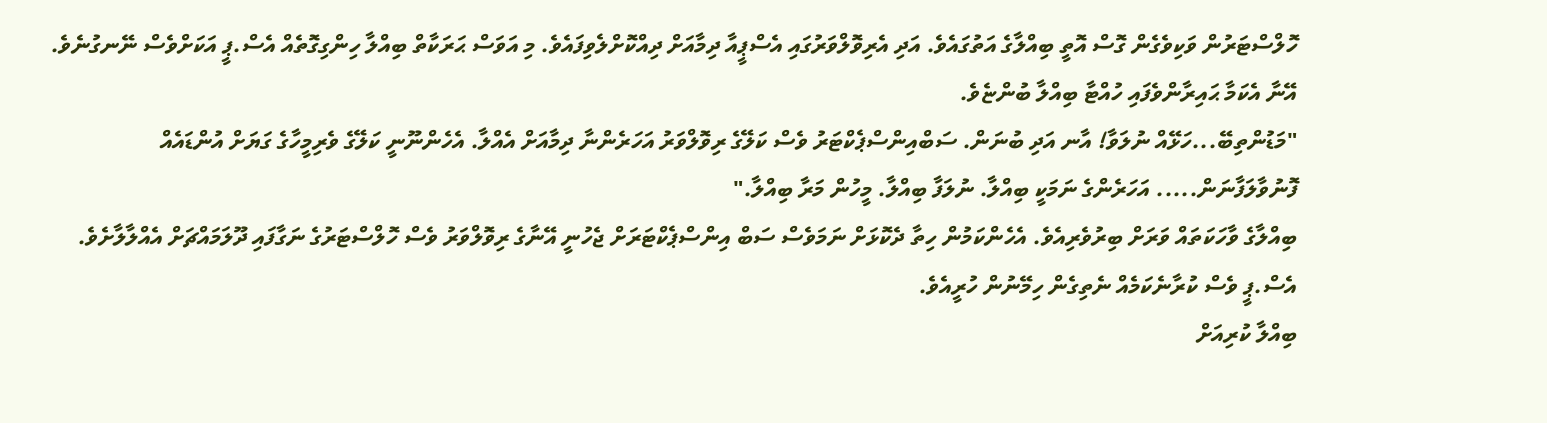ހޮލްސްޓަރުން ވަކިވެގެން ގޮސް އޮތީ ބިއްލާގެ އަތުގައެވެ. އަދި އެރިވޮލްވަރުގައި އެސްޕީއާ ދިމާއަށް ދިއްކޮށްލެވިފައެވެ. މި އަވަސް ޙަރަކާތް ބިއްލާ ހިންގިގޮތެއް އެސް.ޕީ އަކަށްވެސް ނޭނގުނެވެ. އޭނާ އެކަމާ ޙައިރާންވެފައި ހުއްޓާ ބިއްލާ ބުންޏެވެ.
"މަޑުންތިބޭ...ހަޅޭއް ނުލަވާ! އާނ އަދި ބުނަން. ސަބްއިންސްޕެކްޓަރު ވެސް ކަލޭގެ ރިވޮލްވަރު އަހަރެންނާ ދިމާއަށް އެއްލާ. އެހެންނޫނީ ކަލޭގެ ވެރިމީހާގެ ގަޔަށް އުންޑައެއް ފޮނުވާލަފާނަން..... އަހަރެންގެ ނަމަކީ ބިއްލާ. ނުލަފާ ބިއްލާ. މީހުން މަރާ ބިއްލާ."
ބިއްލާގެ ވާހަކަތައް ވަރަށް ބިރުވެރިއެވެ. އެހެންކަމުން ހިތާ ދެކޮޅަށް ނަމަވެސް ސަބް އިންސްޕެކްޓަރަށް ޖެހުނީ އޭނާގެ ރިވޮލްވަރު ވެސް ހޮލްސްޓަރުގެ ނަގާފައި ދޫލަމައްޗަށް އެއްލާލާށެވެ.
އެސް.ޕީ ވެސް ކުރާނެކަމެއް ނެތިގެން ހިމޭނުން ހުރީއެވެ.
ބިއްލާ ކުރިއަށް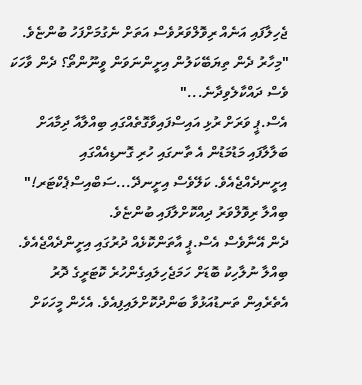ޖެހިލާފައި އަނެއް ރިވޮލްވަރުވެސް އަތަށް ނެގުމަށްފަހު ބުންޏެވެ.
"މިހާރު ދެން ތިޔަބޭކަލުން އިށީންނަވަން ވީނޫންތޯ؟ ދެން ވާހަކަ ވެސް ދައްކާލެވިދާނެ..."
އެސް.ޕީ ވަރަށް ރުޅި އައިސްފައިވާގޮތެއްގައި ބިއްލާއާ ދިމާއަށް ބަލާލާފައި މަޑުމަޑުން އެ ތާނގައި ހުރި ގޮނޑިއެއްގައި އިށީނދެއްޖެއެވެ. ކަލޭވެސް އިށީނދޭ...ސަބްއިސްޕެކްޓަރ!" ބިއްލާ ރިވޮލްވަރު ދިއްކޮށްލާފައި ބުންޏެވެ.
ދެން އޭނާވެސް އެސް.ޕީ އާތަންކޮޅެއް ދުރުގައި އިށީންދެއްޖެއެވެ. ބިއްލާ ނުލާހިކު ބޮޑަށް ހަމަޖެހިލައިގެންހުރެ ކޮޓަރީގެ ދޮރު އެތެރެއިން ތަނޑުއަޅުވާ ބަންދުކޮށްލައިފިއެވެ. އެހެން މީހަކަށް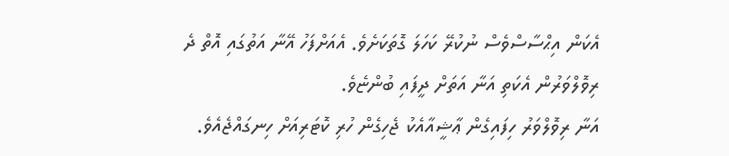އެކަން އިޙްސާސްވެސް ނުކުރޭ ކަހަލަ ގޮތަކަށެވެ. އެއަށްފަހު އޭނާ އަތުގައި އޮތް ދެ ރިވޮލްވަރުން އެކަތި އަނާ އަތަށް ދީފައި ބުންޏެވެ.
އަނާ ރިވޮލްވަރު ހިފައިގެން ޢާޝީއާއެކު ޖެހިގެން ހުރި ކޮޓަރިއަށް ހިނގައްޖެއެވެ.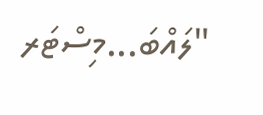"ލައްބަ...މިސްޓަރ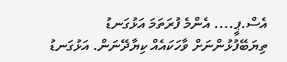އެސް.ޕީ.... އެންމެ ފުރަތަމަ އަޅުގަނޑު ތިޔަބޭފުޅުންނަށް ވާހަކައެއް ކިޔާދޭނަން. އަޅުގަނޑު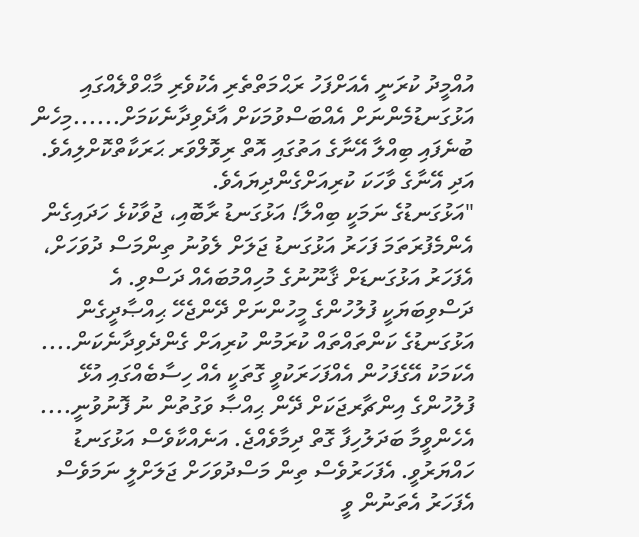އުއްމީދު ކުރަނީ އެއަށްފަހު ރަޙްމަތްތެރި އެކުވެރި މާޙްވްލެއްގައި އަޅުގަނޑުމެންނަށް އެއްބަސްވުމަކަށް އާދެވިދާނެކަމަށް......މިހެން ބުނެފައި ބިއްލާ އޭނާގެ އަތުގައި އޮތް ރިވޮލްވަރ ޙަރަކާތްކޮށްލިއެވެ. އަދި އޭނާގެ ވާހަކަ ކުރިއަށްގެންދިޔައެވެ.
"އަޅުގަނޑުގެ ނަމަކީ ބިއްލާ! އަޅުގަނޑު ރާބޮއި، ޖުވާކުޅެ ހަދައިގެން އެންމެފުރަތަމަ ފަހަރު އަޅުގަނޑު ޖަލަށް ލެވުނު ތިންމަސް ދުވަހަށް، އެފަހަރު އަޅުގަނޑަށް ޤާނޫނުގެ މުހިއްމުބައެއް ދަސްވި. އެ ދަސްވިބަޔަކީ ފުލުހުންގެ މީހުންނަށް ދޭންޖެހޭ ޙިއްޞާދީގެން އަޅުގަނޑުގެ ކަންތައްތައް ކުރަމުން ކުރިއަށް ގެންދެވިދާނެކަން.... އެކަމަކު އޭގެފަހުން އެއްފަހަރަކުވީ ގޮތަކީ އެއް ހިސާބެއްގައި އުޅޭ ފުލުހުންގެ އިންޗާރޖަކަށް ދޭން ޙިއްޞާ ވަގުތުން ނު ފޮނުވުނީ.... އެހެންވީމާ ބަދަލުހިފާ ގޮތް ދިމާވެއްޖެ. އަނެއްކާވެސް އަޅުގަނޑު ހައްޔަރުވީ. އެފަހަރުވެސް ތިން މަސްދުވަހަށް ޖަލަށްލީ ނަމަވެސް އެފަހަރު އެތަނުން ވީ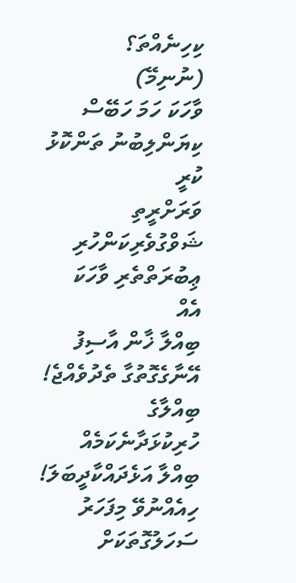ކިހިނެއްތަ؟
(ނުނިމޭ)
ވާހަކަ ހަމަ ހަބޭސް ކިޔަންލިބުނު ތަންކޮޅު ކުރީ
ވަރަށްރީތި ޝަވްގުވެރިކަންހުރި ޢިބުރަތްތެރި ވާހަކަ
އެއް
ބިއްލާ ޚާން އާސިފު އޭނާގެގޮތުގާ ތެދުވެއްޖެ!
ބިއްލާގެ ހުރިކުޅަދާނެކަމެއް ބިއްލާ އަޅެދައްކާދީބަލަ!
ހިއެއްނުވޭ މިފަހަރު ސަހަލުގޮތަކަށް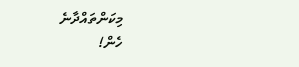މިކަންތައްދާނެ
ހެން!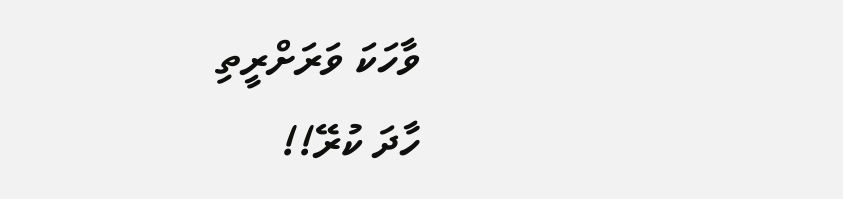ވާހަކަ ވަރަށްރީތި
ހާދަ ކުރޭ!!